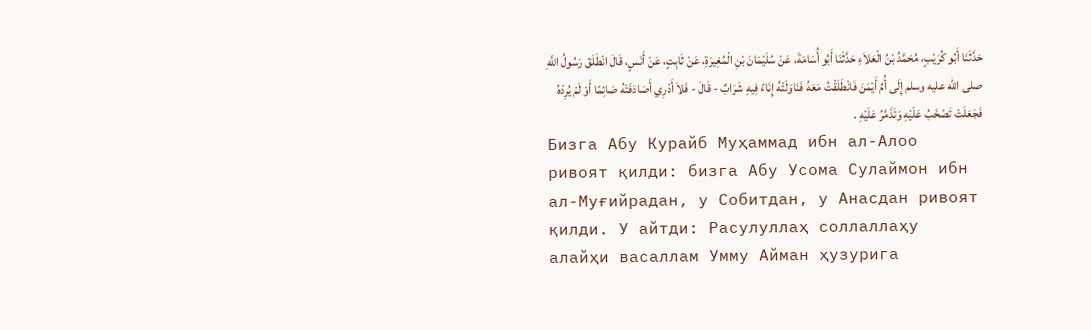حَدَّثَنَا أَبُو كُرَيْبٍ، مُحَمَّدُ بْنُ الْعَلاَءِ حَدَّثَنَا أَبُو أُسَامَةَ، عَنْ سُلَيْمَانَ بْنِ الْمُغِيرَةِ، عَنْ ثَابِتٍ، عَنْ أَنَسٍ، قَالَ انْطَلَقَ رَسُولُ اللَّهِ صلى الله عليه وسلم إِلَى أُمِّ أَيْمَنَ فَانْطَلَقْتُ مَعَهُ فَنَاوَلَتْهُ إِنَاءً فِيهِ شَرَابٌ - قَالَ - فَلاَ أَدْرِي أَصَادَفَتْهُ صَائِمًا أَوْ لَمْ يُرِدْهُ فَجَعَلَتْ تَصْخَبُ عَلَيْهِ وَتَذَمَّرُ عَلَيْهِ .
Бизга Абу Курайб Муҳаммад ибн ал-Алоо ривоят қилди: бизга Абу Усома Сулаймон ибн ал-Муғийрадан, у Собитдан, у Анасдан ривоят қилди. У айтди: Расулуллаҳ соллаллаҳу алайҳи васаллам Умму Айман ҳузурига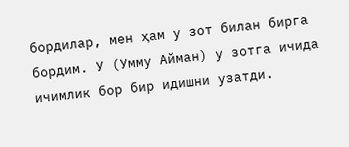бордилар, мен ҳам у зот билан бирга бордим. У (Умму Айман) у зотга ичида ичимлик бор бир идишни узатди.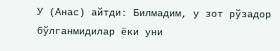У (Анас) айтди: Билмадим, у зот рўзадор бўлганмидилар ёки уни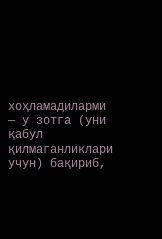хоҳламадиларми — у зотга (уни қабул қилмаганликлари учун) бақириб,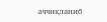аччиқланиб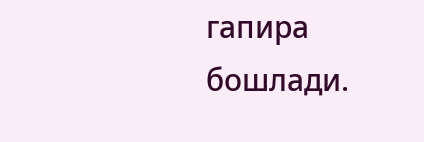гапира бошлади.